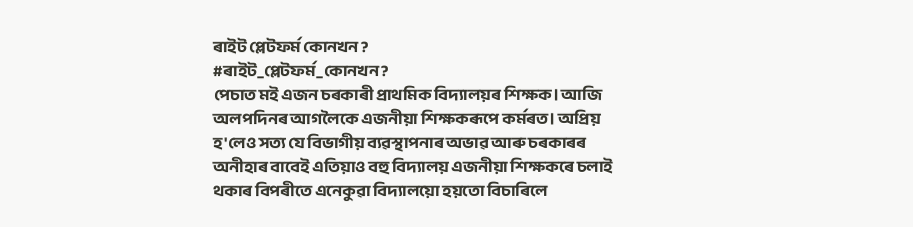ৰাইট প্লেটফৰ্ম কোনখন ?
#ৰাইট_প্লেটফৰ্ম_কোনখন ?
পেচাত মই এজন চৰকাৰী প্ৰাথমিক বিদ্যালয়ৰ শিক্ষক। আজি অলপদিনৰ আগলৈকে এজনীয়া শিক্ষকৰূপে কৰ্মৰত। অপ্ৰিয় হ'লেও সত্য যে বিভাগীয় ব্যৱস্থাপনাৰ অভাৱ আৰু চৰকাৰৰ অনীহাৰ বাবেই এতিয়াও বহু বিদ্যালয় এজনীয়া শিক্ষকৰে চলাই থকাৰ বিপৰীতে এনেকুৱা বিদ্যালয়ো হয়তো বিচাৰিলে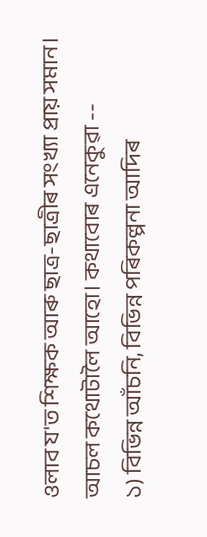ওলাব য'ত শিক্ষক আৰু ছাত্ৰ-ছাত্ৰীৰ সংখ্যা প্ৰায় সমান। আচল কথোটালৈ আহো। কথাবোৰ এনেকুৱা --
১) বিভিন্ন আঁচনি, বিভিন্ন পৰিকল্পনা আদিৰ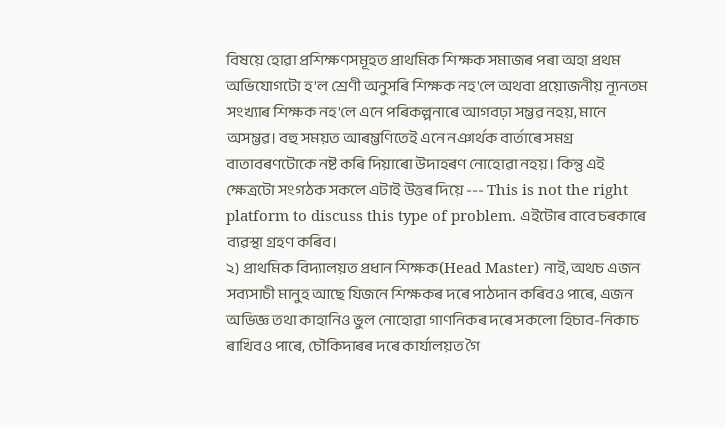বিষয়ে হোৱা প্ৰশিক্ষণসমূহত প্ৰাথমিক শিক্ষক সমাজৰ পৰা অহা প্ৰথম অভিযোগটো হ'ল শ্ৰেণী অনুসৰি শিক্ষক নহ'লে অথবা প্ৰয়োজনীয় ন্যূনতম সংখ্যাৰ শিক্ষক নহ'লে এনে পৰিকল্পনাৰে আগবঢ়া সম্ভৱ নহয়, মানে অসম্ভৱ। বহু সময়ত আৰম্ভণিতেই এনে নঞাৰ্থক বাৰ্তাৰে সমগ্ৰ বাতাবৰণটোকে নষ্ট কৰি দিয়াৰো উদাহৰণ নোহোৱা নহয়। কিন্তু এই ক্ষেত্ৰটো সংগঠক সকলে এটাই উত্তৰ দিয়ে --- This is not the right platform to discuss this type of problem. এইটোৰ বাবে চৰকাৰে ব্যৱস্থা গ্ৰহণ কৰিব।
২) প্ৰাথমিক বিদ্যালয়ত প্ৰধান শিক্ষক(Head Master) নাই, অথচ এজন সব্যসাচী মানুহ আছে যিজনে শিক্ষকৰ দৰে পাঠদান কৰিবও পাৰে, এজন অভিজ্ঞ তথা কাহানিও ভুল নোহোৱা গাণনিকৰ দৰে সকলো হিচাব-নিকাচ ৰাখিবও পাৰে, চৌকিদাৰৰ দৰে কাৰ্যালয়ত গৈ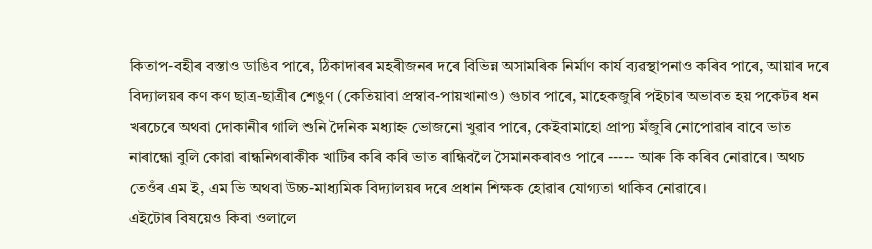কিতাপ-বহীৰ বস্তাও ডাঙিব পাৰে, ঠিকাদাৰৰ মহৰীজনৰ দৰে বিভিন্ন অসামৰিক নিৰ্মাণ কাৰ্য ব্যৱস্থাপনাও কৰিব পাৰে, আয়াৰ দৰে বিদ্যালয়ৰ কণ কণ ছাত্ৰ-ছাত্ৰীৰ শেঙুণ (কেতিয়াবা প্ৰস্বাব-পায়খানাও) গুচাব পাৰে, মাহেকজুৰি পইচাৰ অভাবত হয় পকেটৰ ধন খৰচেৰে অথবা দোকানীৰ গালি শুনি দৈনিক মধ্যাহ্ন ভোজনো খুৱাব পাৰে, কেইবামাহো প্ৰাপ্য মঁজুৰি নোপোৱাৰ বাবে ভাত নাৰান্ধো বুলি কোৱা ৰান্ধনিগৰাকীক খাটিৰ কৰি কৰি ভাত ৰান্ধিবলৈ সৈমানকৰাবও পাৰে ----- আৰু কি কৰিব নোৱাৰে। অথচ তেওঁৰ এম ই, এম ভি অথবা উচ্চ-মাধ্যমিক বিদ্যালয়ৰ দৰে প্ৰধান শিক্ষক হোৱাৰ যোগ্যতা থাকিব নোৱাৰে।
এইটোৰ বিষয়েও কিবা ওলালে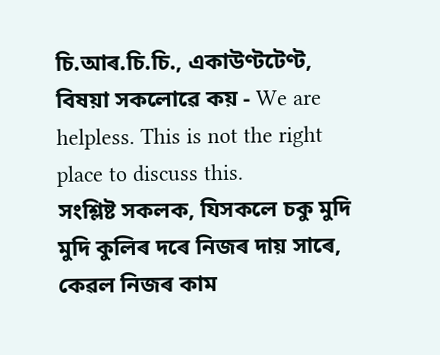চি.আৰ.চি.চি., একাউণ্টটেণ্ট, বিষয়া সকলোৱে কয় - We are helpless. This is not the right place to discuss this.
সংশ্লিষ্ট সকলক, যিসকলে চকু মুদি মুদি কুলিৰ দৰে নিজৰ দায় সাৰে, কেৱল নিজৰ কাম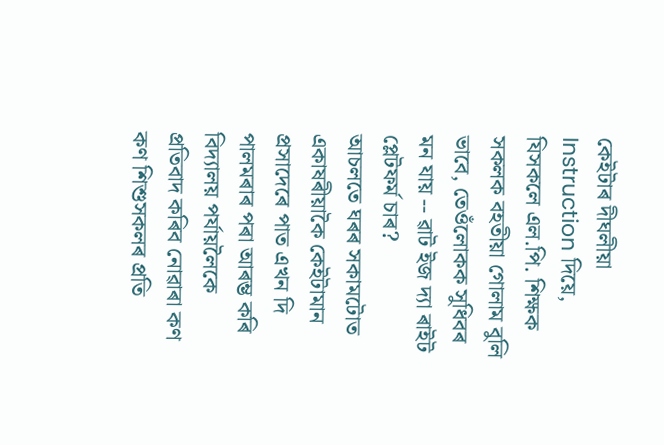কেইটাৰ দীঘলীয়া Instruction দিয়ে, যিসকলে এল.পি. শিক্ষক সকলক বহতীয়া গোলাম বুলি ভাবে, তেওঁলোকক সুধিবৰ মন যায় -- ৱাট ইজ দ্যা ৰাইট প্লেটফৰ্ম চাৰ?
আচলতে ঘৰৰ সকামটোত একাষৰীয়াকৈ কেইটামান প্ৰসাদেৰে পাত এখন দি পালমৰাৰ পৰা আৰম্ভ কৰি বিদ্যালয় পৰ্যায়লৈকে প্ৰতিবাদ কৰিব নোৱাৰা কণ কণ শিশুসকলৰ প্ৰতি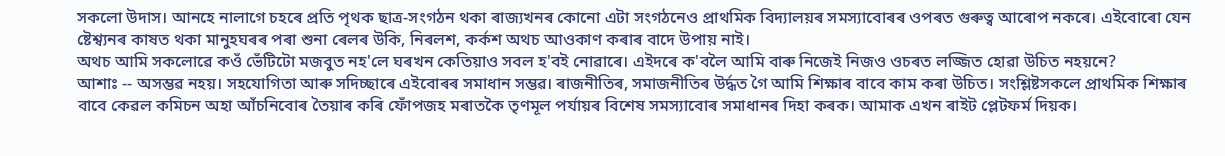সকলো উদাস। আনহে নালাগে চহৰে প্ৰতি পৃথক ছাত্ৰ-সংগঠন থকা ৰাজ্যখনৰ কোনো এটা সংগঠনেও প্ৰাথমিক বিদ্যালয়ৰ সমস্যাবোৰৰ ওপৰত গুৰুত্ব আৰোপ নকৰে। এইবোৰো যেন ষ্টেশ্ব্যনৰ কাষত থকা মানুহঘৰৰ পৰা শুনা ৰেলৰ উকি, নিৰলশ, কৰ্কশ অথচ আওকাণ কৰাৰ বাদে উপায় নাই।
অথচ আমি সকলোৱে কওঁ ভেঁটিটো মজবুত নহ'লে ঘৰখন কেতিয়াও সবল হ'বই নোৱাৰে। এইদৰে ক'বলৈ আমি বাৰু নিজেই নিজও ওচৰত লজ্জিত হোৱা উচিত নহয়নে?
আশাঃ -- অসম্ভৱ নহয়। সহযোগিতা আৰু সদিচ্ছাৰে এইবোৰৰ সমাধান সম্ভৱ। ৰাজনীতিৰ, সমাজনীতিৰ উৰ্দ্ধত গৈ আমি শিক্ষাৰ বাবে কাম কৰা উচিত। সংশ্লিষ্টসকলে প্ৰাথমিক শিক্ষাৰ বাবে কেৱল কমিচন অহা আঁচনিবোৰ তৈয়াৰ কৰি ফোঁপজহ মৰাতকৈ তৃণমূল পৰ্যায়ৰ বিশেষ সমস্যাবোৰ সমাধানৰ দিহা কৰক। আমাক এখন ৰাইট প্লেটফৰ্ম দিয়ক।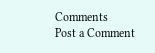Comments
Post a Comment